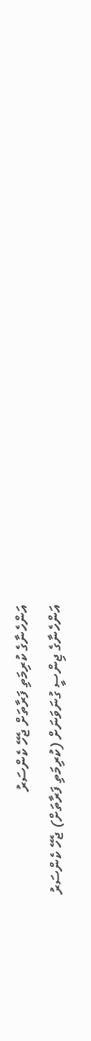އަންހެނާގެ ކުރިމަތި ފަރާތަށް ޖެހޭ ކެންސަރު
އަންހެނާގެ ޖިންސީ ގުނަވަނަށް (ކުރިމަތި ފަރާތަށް) ޖެހޭ ކެންސަރު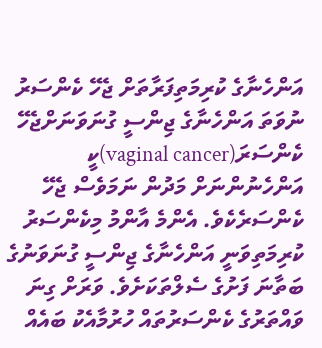އަންހެނާގެ ކުރިމަތިފަރާތަށް ޖެހޭ ކެންސަރު ނުވަތަ އަންހެނާގެ ޖިންސީ ގުނަވަނަށްޖެހޭ ކެންސަރަ(vaginal cancer)ކީ އަންހެނުންނަށް މަދުން ނަމަވެސް ޖެހޭ ކެންސަރެކެވެ. އެންމެ އާންމު މިކެންސަރު ކުރިމަތިވަނީ އަންހެނާގެ ޖިންސީ ގުނަވަނުގެ ބަތާނަ ފަށުގެ ސެލްތަކަށެވެ. ވަރަށް ގިނަ ވައްތަރުގެ ކެންސަރުތައް ހުރުމާއެކު ބައެއް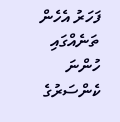ފަހަރު އެހެން ތަނެއްގައި ހުންނަ ކެންސަރުގެ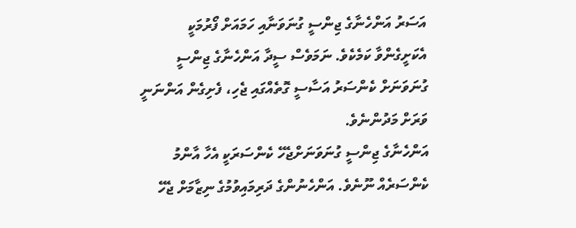އަސަރު އަންހެނާގެ ޖިންސީ ގުނަވަނާއި ހަމައަށް ފޯރުމަކީ އެކަށީގެންވާ ކަމެކެވެ. ނަމަވެސް ސީދާ އަންހެނާގެ ޖިންސީ ގުނަވަނަށް ކެންސަރު އަސާސީ ގޮތެއްގައި ޖެހި، ފެށިގެން އަންނަނީ ވަރަށް މަދުންނެވެ.
އަންހެނާގެ ޖިންސީ ގުނަވަނަށްޖެހޭ ކެންސަރަކީ އެހާ އާންމު ކެންސަރެއް ނޫނެވެ. އަންހެނުންގެ ދަރިމައިވުމުގެ ނިޒާމަށް ޖެހޭ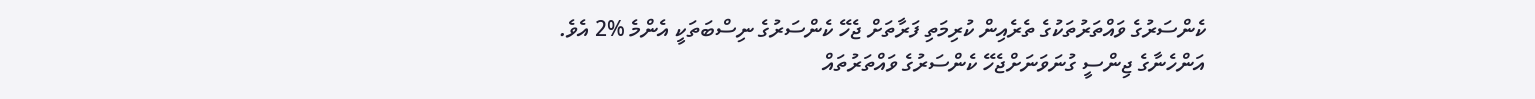ކެންސަރުގެ ވައްތަރުތަކުގެ ތެރެއިން ކުރިމަތި ފަރާތަށް ޖެހޭ ކެންސަރުގެ ނިސްބަތަކީ އެންމެ %2 އެވެ.
އަންހެނާގެ ޖިންސީ ގުނަވަނަށްޖެހޭ ކެންސަރުގެ ވައްތަރުތައް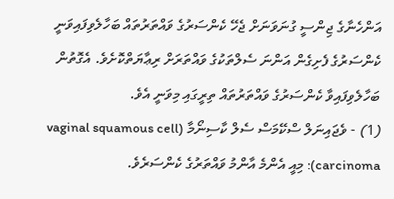އަންހެނާގެ ޖިންސީ ގުނަވަނަށް ޖެހޭ ކެންސަރުގެ ވައްތަރުތައް ބަހާލެވިފައިވަނީ ކެންސަރުގެ ފެށިގެން އަންނަ ސެލްތަކުގެ ވައްތަރަށް ރިޢާޔަތްކޮށެވެ. އެގޮތުން ބަހާލެވިފައިވާ ކެންސަރުގެ ވައްތަރުތައް ތިރީގައި މިވަނީ އެވެ.
(1) - ވެޖައިނަލް ސްކޭމަސް ސެލް ކާސިނޯމާ (vaginal squamous cell carcinoma): މިއީ އެންމެ އާންމު ވައްތަރުގެ ކެންސަރެވެ.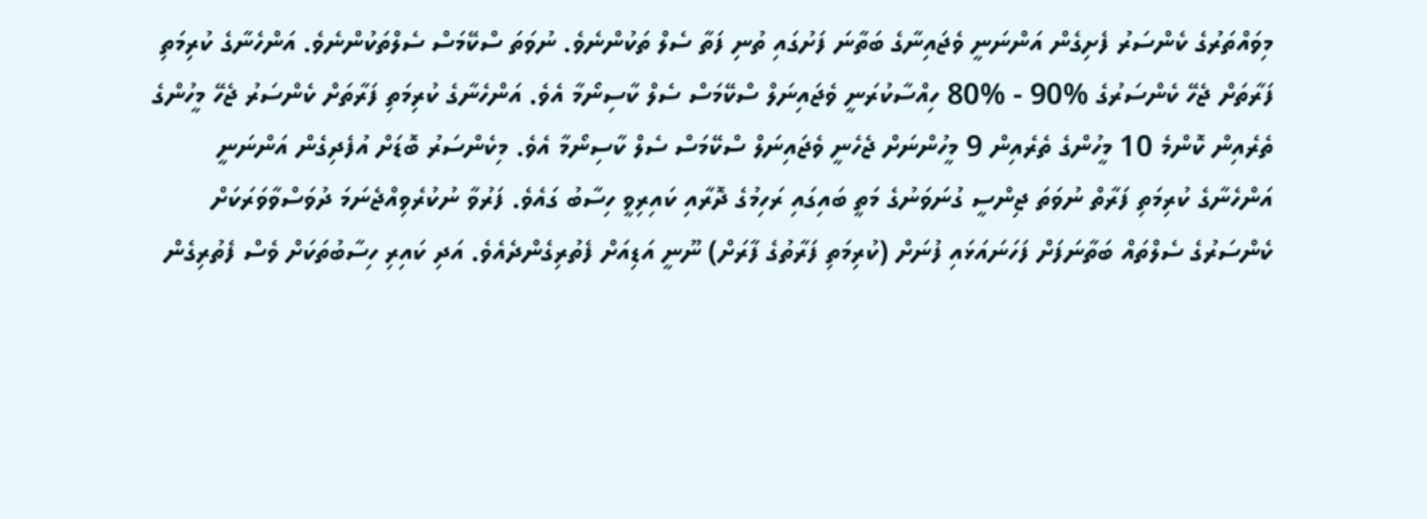މިވައްތަރުގެ ކެންސަރު ފެށިގެން އަންނަނީ ވެޖައިނާގެ ބަތާނަ ފަށުގައި ތުނި ފަތާ ސެލް ތަކުންނެވެ. ނުވަތަ ސްކޭމަސް ސެލްތަކުންނެވެ. އަންހެނާގެ ކުރިމަތި ފަރާތަށް ޖެހޭ ކެންސަރުގެ %90 - %80 ހިއްސާކުރަނީ ވެޖައިނަލް ސްކޭމަސް ސެލް ކާސިނޯމާ އެވެ. އަންހެނާގެ ކުރިމަތި ފަރާތަށް ކެންސަރު ޖެހޭ މީހުންގެ ތެރެއިން ކޮންމެ 10 މީހުންގެ ތެރެއިން 9 މީހުންނަށް ޖެހެނީ ވެޖައިނަލް ސްކޭމަސް ސެލް ކާސިނޯމާ އެވެ. މިކެންސަރު ބޮޑަށް އުފެދިގެން އަންނަނީ އަންހެނާގެ ކުރިމަތި ފަރާތް ނުވަތަ ޖިންސީ ގުނަވަނުގެ މަތީ ބައިގައި ރަހިމުގެ ދޮރާއި ކައިރިވީ ހިސާބު ގައެވެ. ފަރުވާ ނުކުރެވިއްޖެނަމަ ދުވަސްވާވަރަކަށް ކެންސަރުގެ ސެލްތައް ބަތާނަފަށް ފަހަނައަޅައި ފުނަށް (ކުރިމަތި ފަރާތުގެ ފާރަށް) ނޫނީ އަޑިއަށް ފެތުރިގެންދެއެވެ. އަދި ކައިރި ހިސާބުތަކަށް ވެސް ފެތުރިގެން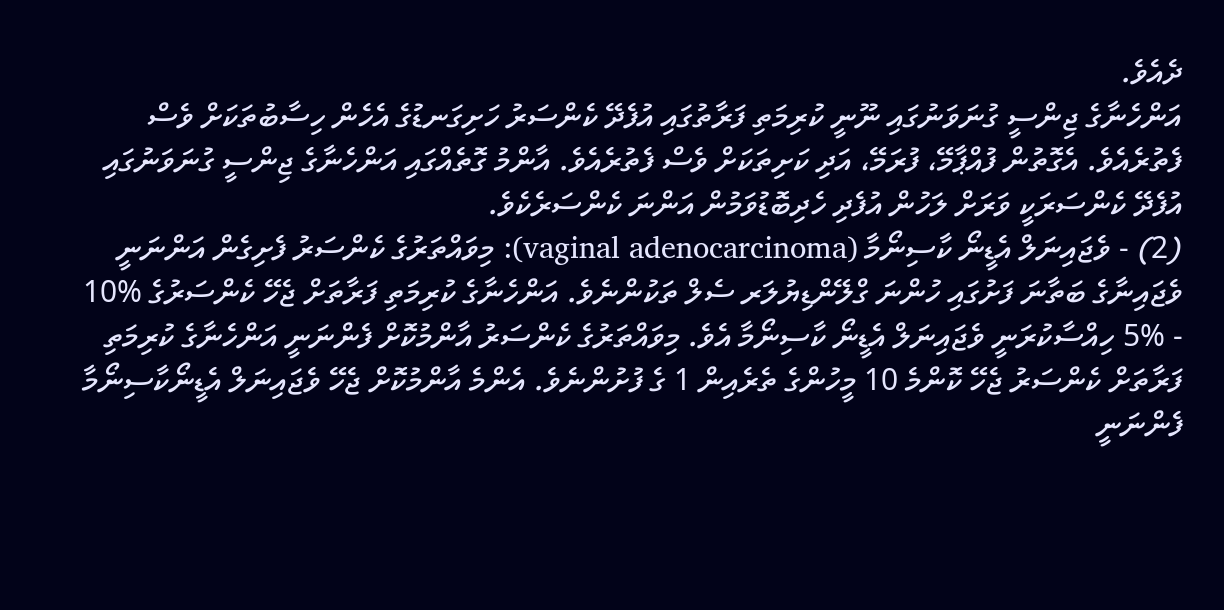ދެއެވެ.
އަންހެނާގެ ޖިންސީ ގުނަވަނުގައި ނޫނީ ކުރިމަތި ފަރާތުގައި އުފެދޭ ކެންސަރު ހަށިގަނޑުގެ އެހެން ހިސާބުތަކަށް ވެސް ފެތުރެއެވެ. އެގޮތުން ފުއްޕާމޭ، ފުރަމޭ، އަދި ކަށިތަކަށް ވެސް ފެތުރެއެވެ. އާންމު ގޮތެއްގައި އަންހެނާގެ ޖިންސީ ގުނަވަނުގައި އުފެދޭ ކެންސަރަކީ ވަރަށް ލަހުން އުފެދި ހެދިބޮޑުވަމުން އަންނަ ކެންސަރެކެވެ.
(2) - ވެޖައިނަލް އެޑީނޯ ކާސިނޯމާ (vaginal adenocarcinoma): މިވައްތަރުގެ ކެންސަރު ފެށިގެން އަންނަނީ ވެޖައިނާގެ ބަތާނަ ފަށުގައި ހުންނަ ގްލޭންޑިޔުލަރ ސެލް ތަކުންނެވެ. އަންހެނާގެ ކުރިމަތި ފަރާތަށް ޖެހޭ ކެންސަރުގެ %10 - %5 ހިއްސާކުރަނީ ވެޖައިނަލް އެޑީނޯ ކާސިނޯމާ އެވެ. މިވައްތަރުގެ ކެންސަރު އާންމުކޮށް ފެންނަނީ އަންހެނާގެ ކުރިމަތި ފަރާތަށް ކެންސަރު ޖެހޭ ކޮންމެ 10 މީހުންގެ ތެރެއިން 1 ގެ ފުށުންނެވެ. އެންމެ އާންމުކޮށް ޖެހޭ ވެޖައިނަލް އެޑީނޯކާސިނޯމާ ފެންނަނީ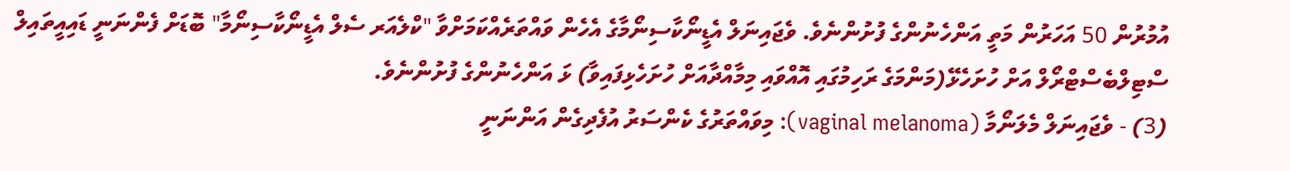އުމުރުން 50 އަހަރުން މަތީ އަންހެނުންގެ ފުށުންނެވެ. ވެޖައިނަލް އެޑީނޯކާސިނޯމާގެ އެހެން ވައްތަރެއްކަމަށްވާ "ކްލެއަރ ސެލް އެޑީނޯކާސިނޯމާ" ބޮޑަށް ފެންނަނީ ޑައިއީތައިލް ސްޓިލްބެސްޓްރޯލް އަށް ހުށަހެޅޭ(މަންމަގެ ރަހިމުގައި އޮއްވައި މިމާއްދާއަށް ހުށަހެޅިފައިވާ) ޅަ އަންހެނުންގެ ފުށުންނެވެ.
(3) - ވެޖައިނަލް މެލަނޯމާ (vaginal melanoma): މިވައްތަރުގެ ކެންސަރު އުފެދިގެން އަންނަނީ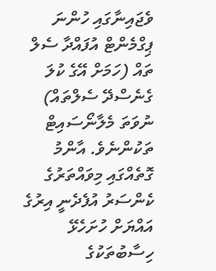ވެޖައިނާގައި ހުންނަ ޕިގްމެންޓް އުފައްދާ ސެލް ތައް (ހަމަށް އޭގެ ކުލަ ގެނެސްދޭ ސެލްތައް) ނުވަތަ މެލާނޯސައިޓް ތަކުންނެވެ. އާންމު ގޮތެއްގައި މިވައްތަރުގެ ކެންސަރު އުފެދެނީ އިރުގެ އައްޔަށް ހުށަހެޅޭ ހިސާބުތަކުގެ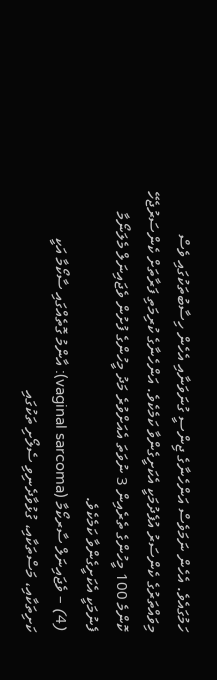ހަމުގައެވެ. އެހެން ނަމަވެސް އަންހެނާގެ ޖިންސީ ގުނަވަނާއި އެހެން ހިސާބުތަކުގައި ވެސް މިވައްތަރުގެ ކެންސަރު އުފެދުމަކީ އެކަށީގެންވާ ކަމެކެވެ. އަންހެނާގެ ކުރިމަތި ފަރާތަށް ކެންސަރުޖެހޭ ކޮންމެ 100 މީހުންގެ ތެރެއިން 3 ނުވަތަ އެއަށްވުރެ މަދު މީހުންގެ ފުށުން ވެޖައިނަލް މެލަނޯމާ ފެނުމަކީ އެކަށީގެންވާ ކަމެކެވެ.
(4) – ވެޖައިނަލް ސާރކޯމާ (vaginal sarcoma): އާންމު ގޮތެއްގައި ސާކޯމާ އަކީ ކަށިތަކާއި، މަސްތަކާއި، ގުޅުވާދެނިވި ސެލޯށި ތަކުގައި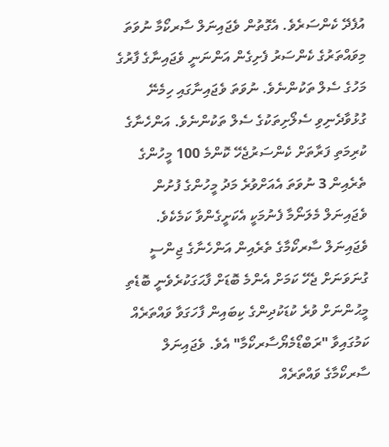އުފެދޭ ކެންސަރެވެ. އެގޮތުން ވެޖައިނަލް ސާރކޯމާ ނުވަތަ މިވައްތަރުގެ ކެންސަރު ފެށިގެން އަންނަނީ ވެޖައިނާގެ ފާރުގެ މަހުގެ ސެލް ތަކުންނެވެ. ނުވަތަ ވެޖައިނާގައި ހިމެނޭ ގުޅުވާދެނިވި ސެލޯށިތަކުގެ ސެލް ތަކުންނެވެ. އަންހެނާގެ ކުރިމަތި ފަރާތަށް ކެންސަރުޖެހޭ ކޮންމެ 100 މީހުންގެ ތެރެއިން 3 ނުވަތަ އެއަށްވުރެ މަދު މީހުންގެ ފުށުން ވެޖައިނަލް މެލަނޯމާ ފެނުމަކީ އެކަށީގެންވާ ކަމެކެވެ. ވެޖައިނަލް ސާރކޯމާގެ ތެރެއިން އަންހެނާގެ ޖިންސީ ގުނަވަނަށް ޖެހޭ ކަމަށް އެންމެ ބޮޑަށް ފާޙަގަކުރެވެނީ ބޮޑެތި މީޙުންނަށް ވުރެ ކުޑަކުދިންގެ ކިބައިން ފާހަގަވާ ވައްތަރެއް ކަމުގައިވާ "ރަބްޑޯމެޔޯސާރކޯމާ" އެވެ. ވެޖައިނަލް ސާރކޯމާގެ ވައްތަރެއް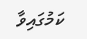ކަމުގައިވާ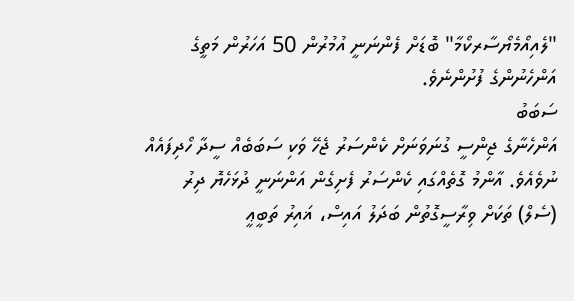"ލެއިއޯމެޔޯސާރކޯމާ" ބޮޑަށް ފެންނަނީ އުމުރުން 50 އަހަރުން މަތީގެ އަންހެނުންގެ ފުށުންނެވެ.
ސަބަބު
އަންހެނާގެ ޖިންސީ ގުނަވަނަށް ކެންސަރު ޖެހޭ ވަކި ސަބަބެއް ސީދާ ހޯދިފައެއް ނުވެއެވެ. އާންމު ގޮތެއްގައި ކެންސަރު ފެށިގެން އަންނަނީ ދުޅަހެޔޮ ދިރު (ސެލް) ތަކަށް ވިރާސީގޮތުން ބަދަލު އައިސް، ޣައިރު ތަބީޢީ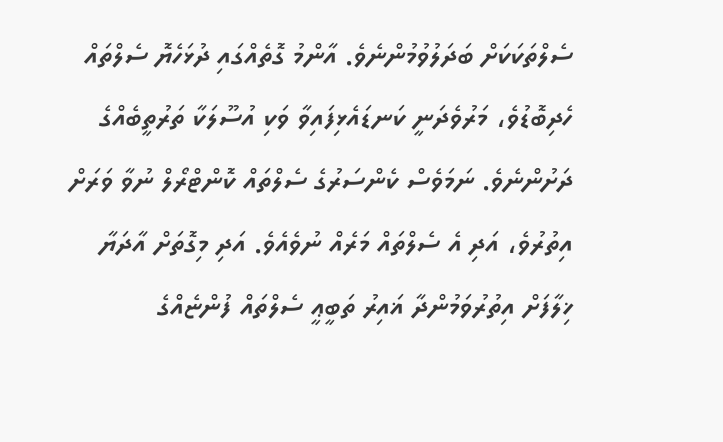ސެލްތަކަކަށް ބަދަލުވުމުންނެވެ. އާންމު ގޮތެއްގައި ދުޅަހެޔޮ ސެލްތައް ހެދިބޮޑުވެ، މަރުވެދަނީ ކަނޑައެޅިފައިވާ ވަކި އުސޫލަކާ ތަރުތީބެއްގެ ދަށުންނެވެ. ނަމަވެސް ކެންސަރުގެ ސެލްތައް ކޮންޓްރޯލް ނުވާ ވަރަށް އިތުރުވެ، އަދި އެ ސެލްތައް މަރެއް ނުވެއެވެ. އަދި މިގޮތަށް އާދަޔާ ޚިލާފަށް އިތުރުވަމުންދާ ޣައިރު ތަބީޢީ ސެލްތައް ފުންޏެއްގެ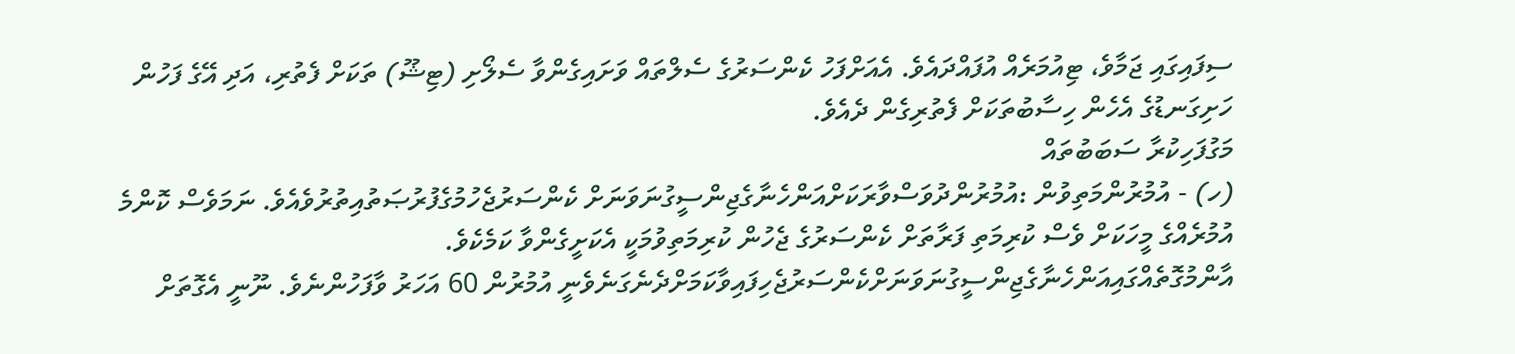ސިފައިގައި ޖަމާވެ، ޓިއުމަރެއް އުފައްދައެވެ. އެއަށްފަހު ކެންސަރުގެ ސެލްތައް ވަށައިގެންވާ ސެލޯށި (ޓިޝޫ) ތަކަށް ފެތުރި، އަދި އޭގެ ފަހުން ހަށިގަނޑުގެ އެހެން ހިސާބުތަކަށް ފެތުރިގެން ދެއެވެ.
މަގުފަހިކުރާ ސަބަބުތައް
(ހ) - އުމުރުންމަތިވުން :އުމުރުންދުވަސްވާރަކަށްއަންހެނާގެޖިންސީގުނަވަނަށް ކެންސަރުޖެހުމުގެފުރުޞަތުއިތުރުވެއެވެ. ނަމަވެސް ކޮންމެ އުމުރެއްގެ މީހަކަށް ވެސް ކުރިމަތި ފަރާތަށް ކެންސަރުގެ ޖެހުން ކުރިމަތިވުމަކީ އެކަށީގެންވާ ކަމެކެވެ. އާންމުގޮތެއްގައިއަންހެނާގެޖިންސީގުނަވަނަށްކެންސަރުޖެހިފައިވާކަމަށްދެނެގަނެވެނީ އުމުރުން 60 އަހަރު ވާފަހުންނެވެ. ނޫނީ އެގޮތަށް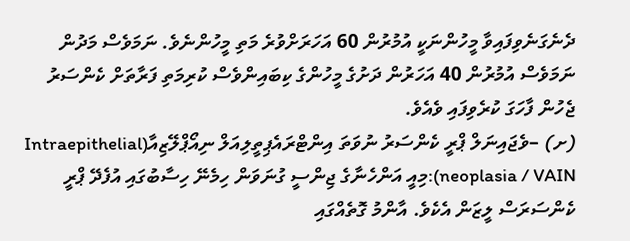ދެނެގަނެވިފައިވާ މީހުންނަކީ އުމުރުން 60 އަހަރަށްވުރެ މަތި މީހުންނެވެ. ނަމަވެސް މަދުން ނަމަވެސް އުމުރުން 40 އަހަރުން ދަށުގެ މީހުންގެ ކިބައިންވެސް ކުރިމަތި ފަރާތަށް ކެންސަރު ޖެހުން ފާހަގަ ކުރެވިފައި ވެއެވެ.
(ށ) –ވެޖައިނަލް ޕްރީ ކެންސަރު ނުވަތަ އިންޓްރައެޕިތީލިއަލް ނިއޯޕްލޭޒިއާ(Intraepithelial neoplasia / VAIN):މިއީ އަންހެނާގެ ޖިންސީ ގުނަވަން ހިމެނޭ ހިސާބުގައި އުފެދޭ ޕްރީ ކެންސަރަސް ލީޒަން އެކެވެ. އާންމު ގޮތެއްގައި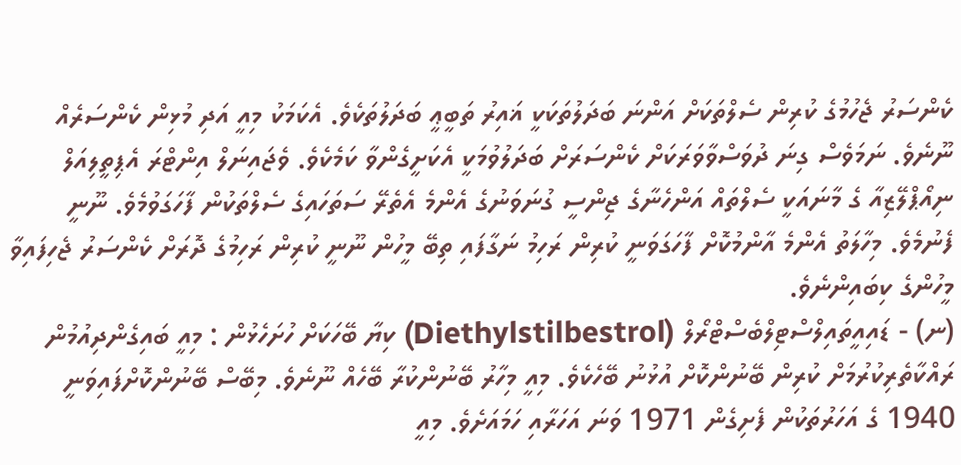ކެންސަރު ޖެހުމުގެ ކުރިން ސެލްތަކަށް އަންނަ ބަދަލުތަކަކީ ޣައިރު ތަބީޢީ ބަދަލުތަކެވެ. އެކަމަކު މިއީ އަދި މުޅިން ކެންސަރެއް ނޫނެވެ. ނަމަވެސް ގިނަ ދުވަސްވާވަރަކަށް ކެންސަރަށް ބަދަލުވުމަކީ އެކަށީގެންވާ ކަމެކެވެ. ވެޖައިނަލް އިންޓްރަ އެޕިތީލިއަލް ނިއޯޕްލޭޒިއާ ގެ މާނައަކީ ސެލްތައް އަންހެނާގެ ޖިންސީ ގުނަވަނުގެ އެންމެ އެތެރޭ ސަތަހައިގެ ސެލްތަކުން ފާހަގަވުމެވެ. ނޫނީ ފެނުމެވެ. މިހާލަތު އެންމެ އާންމުކޮށް ފާހަގަވަނީ ކުރިން ރަހިމު ނަގާފައި ތިބޭ މީހުން ނޫނީ ކުރިން ރަހިމުގެ ދޮރަށް ކެންސަރު ޖެހިފައިވާ މީހުންގެ ކިބައިންނެވެ.
(ނ) - ޑައިއީތައިލްސްޓިލްބެސްޓްރޯލް (Diethylstilbestrol) ކިޔާ ބޭހަކަށް ހުށަހެޅުން : މިއީ ބައިގެންދިއުމުން ރައްކާތެރިކުރުމަށް ކުރިން ބޭނުންކޮށް އުޅުނު ބޭހެކެވެ. މިއީ މިހާރު ބޭނުންކުރާ ބޭހެއް ނޫނެވެ. މިބޭސް ބޭނުންކޮށްފައިވަނީ 1940 ގެ އަހަރުތަކުން ފެށިގެން 1971 ވަނަ އަހަރާއި ހަމައަށެވެ. މިއީ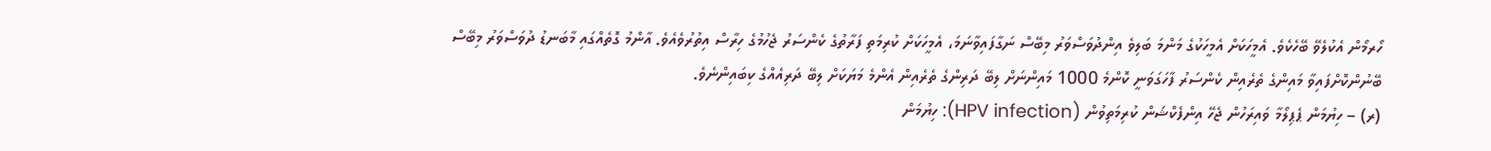ހޯރމޯން އެކުލެވޭ ބޭހެކެވެ. އެމީހަކަށް އެމީހަކުގެ މަންމަ ބަލިވެ އިންދުވަސްވަރު މިބޭސް ނަގާފައިވާނަމަ، އެމީހަކަށް ކުރިމަތި ފަރާތުގެ ކެންސަރު ޖެހުމުގެ ހިރާސް އިތުރުވެއެވެ. އާންމު ގޮތެއްގައި މާބަނޑު ދުވަސްވަރު މިބޭސް ބޭނުންކޮށްފައިވާ މައިންގެ ތެރެއިން ކެންސަރު ފާހަގަވަނީ ކޮންމެ 1000 މައިންނަށް ލިބޭ ދަރިންގެ ތެރެއިން އެންމެ މަޔަކަށް ލިބޭ ދަރިއެއްގެ ކިބައިންނެވެ.
(ރ) – ހިޔުމަން ޕެޕިލޯމާ ވައިރަހުން ޖެހޭ އިންފެކްޝަން ކުރިމަތިވުން (HPV infection): ހިޔުމަން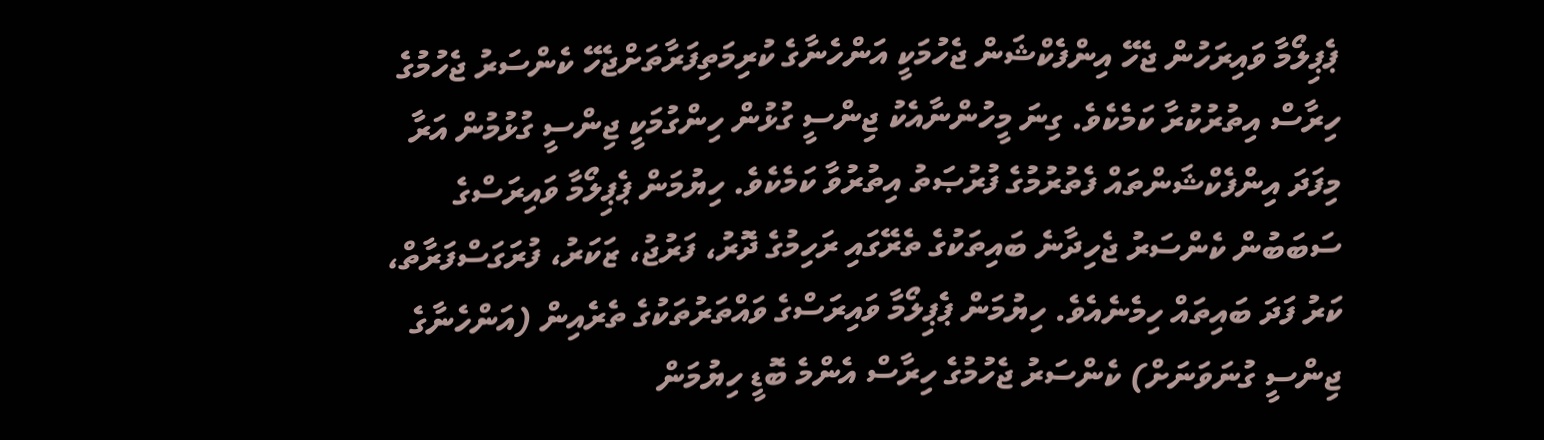ޕެޕިލޯމާ ވައިރަހުން ޖެހޭ އިންފެކްޝަން ޖެހުމަކީ އަންހެނާގެ ކުރިމަތިފަރާތަށްޖެހޭ ކެންސަރު ޖެހުމުގެ ހިރާސް އިތުރުކުރާ ކަމެކެވެ. ގިނަ މީހުންނާއެކު ޖިންސީ ގުޅުން ހިންގުމަކީ ޖިންސީ ގުޅުމުން އަރާ މިފަދަ އިންފެކްޝަންތައް ފެތުރުމުގެ ފުރުޞަތު އިތުރުވާ ކަމެކެވެ. ހިޔުމަން ޕެޕިލޯމާ ވައިރަސްގެ ސަބަބުން ކެންސަރު ޖެހިދާނެ ބައިތަކުގެ ތެރޭގައި ރަހިމުގެ ދޮރު، ފަރުޖު، ޒަކަރު، ފުރަގަސްފަރާތް، ކަރު ފަދަ ބައިތައް ހިމެނެއެވެ. ހިޔުމަން ޕެޕިލޯމާ ވައިރަސްގެ ވައްތަރުތަކުގެ ތެރެއިން (އަންހެނާގެ ޖިންސީ ގުނަވަނަށް) ކެންސަރު ޖެހުމުގެ ހިރާސް އެންމެ ބޮޑީ ހިޔުމަން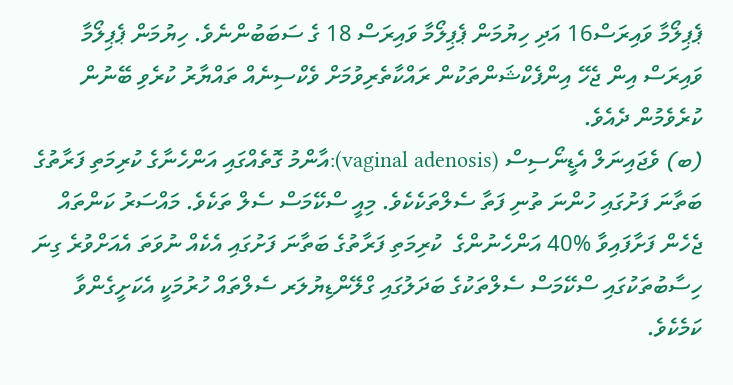ޕެޕިލޯމާ ވައިރަސް16 އަދި ހިޔުމަން ޕެޕިލޯމާ ވައިރަސް 18 ގެ ސަބަބުންނެވެ. ހިޔުމަން ޕެޕިލޯމާ ވައިރަސް އިން ޖެހޭ އިންފެކްޝަންތަކުން ރައްކާތެރިވުމަށް ވެކްސިނެއް ތައްޔާރު ކުރެވި ބޭނުން ކުރެވެމުން ދެއެވެ.
(ބ) ވެޖައިނަލް އެޑީނޯސިސް (vaginal adenosis):އާންމު ގޮތެއްގައި އަންހެނާގެ ކުރިމަތި ފަރާތުގެ ބަތާނަ ފަށުގައި ހުންނަ ތުނި ފަތާ ސެލްތަކެކެވެ. މިއީ ސްކޭމަސް ސެލް ތަކެވެ. މައްސަރު ކަންތައް ޖެހެން ފަށާފައިވާ %40 އަންހެނުންގެ  ކުރިމަތި ފަރާތުގެ ބަތާނަ ފަށުގައި އެކެއް ނުވަތަ އެއަށްވުރެ ގިނަ ހިސާބުތަކުގައި ސްކޭމަސް ސެލްތަކުގެ ބަދަލުގައި ގްލޭންޑިޔުލަރ ސެލްތައް ހުރުމަކީ އެކަށީގެންވާ ކަމެކެވެ.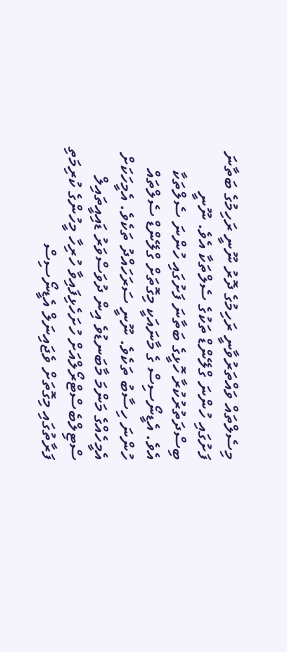މިސެލްތައް ވައްތަރުވާނީ ރަހިމުގެ ދޮރު ނޫނީ ރަހިމުގެ ބަތާނަ ފަށުގައި ހުންނަ ގްލޭންޑް ތަކުގެ ސެލްތަކާ އެވެ. ނޫނީ ބިސްދަތުރުކުރާ ހޮޅީގެ ބަތާނަ ފަށުގައި ހުންނަ ސެލްތަކާ އެވެ. އެޑީނޯސިސް ގެ މާނައަކީ މިގޮތަށް ގްލޭންޑް ސެލްތައް ހުންނަ ހިސާބު ތަކެވެ. ނޫނީ ސަރަހައްދު ތަކެވެ. އެމީހަކަށް އެމީހެއްގެ މަންމަ މާބަނޑުވެ އިން ދުވަސްވަރު ޑައިއީތައިލް ސްޓިލްބެސްޓްރޯލްއަށް ހުށަހެޅިފައިވާ ހުރިހާ މީހުންގެ ކުރިމަތި ފަރާތުގައި މިގޮތަށް ވެޖައިނަލް އެޑީނޯސިސް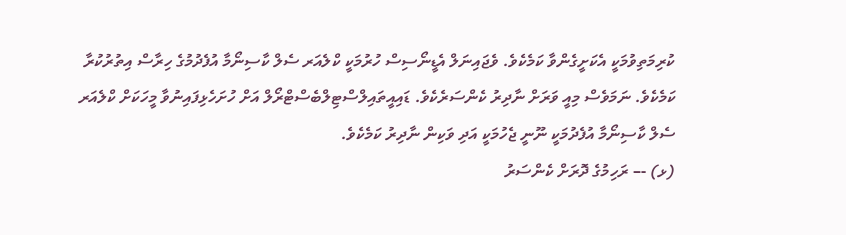ކުރިމަތިވުމަކީ އެކަށީގެންވާ ކަމެކެވެ. ވެޖައިނަލް އެޑީނޯސިސް ހުރުމަކީ ކްލެއަރ ސެލް ކާސިނޯމާ އުފެދުމުގެ ހިރާސް އިތުރުކުރާ ކަމެކެވެ. ނަމަވެސް މިއީ ވަރަށް ނާދިރު ކެންސަރެކެވެ. ޑައިއީތައިލްސްޓިލްބެސްޓްރޯލް އަށް ހުށަހެޅިފައިނުވާ މީހަކަށް ކްލެއަރ ސެލް ކާސިނޯމާ އުފެދުމަކީ ނޫނީ ޖެހުމަކީ އަދި ވަކިން ނާދިރު ކަމެކެވެ.
(ޅ) -– ރަހިމުގެ ދޮރަށް ކެންސަރު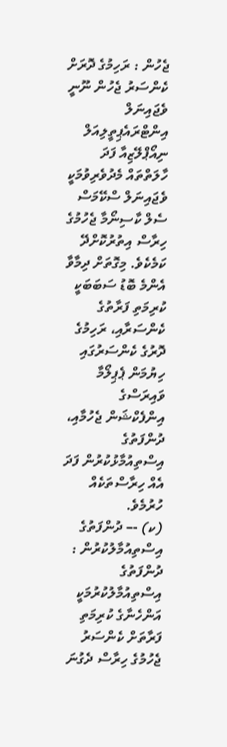ޖެހުން : ރަހިމުގެ ދޮރަށް ކެންސަރު ޖެހުން ނޫނީ ވެޖައިނަލް އިންޓްރައެޕިތީލިއަލް ނިއޯޕްލޭޒިއާ ފަދަ ހާލަތްތައް މެދުވެރިވުމަކީ ވެޖައިނަލް ސްކޭމަސް ސެލް ކާސިނޯމާ ޖެހުމުގެ ހިރާސް އިތުރުކޮށްދޭ ކަމެކެވެ. މިގޮތަށް ދިމާވާ އެންމެ ބޮޑު ސަބަބަކީ ކުރިމަތި ފަރާތުގެ ކެންސަރާއި، ރަހިމުގެ ދޮރުގެ ކެންސަރުގައި ހިޔުމަން ޕެޕިލޯމާ ވައިރަސްގެ އިންފެކްޝަން ޖެހުމާއި، ދުންފަތުގެ އިސްތިއުމާޅުކުރުން ފަދަ އެއް ހިރާސްތަކެއް ހުރުމެވެ.
(ކ) -– ދުންފަތުގެ އިސްތިއުމާލުކުރުން : ދުންފަތުގެ އިސްތިއުމާލުކުރުމަކީ އަންހެނާގެ ކުރިމަތި ފަރާތަށް ކެންސަރު ޖެހުމުގެ ހިރާސް ދެގުނަ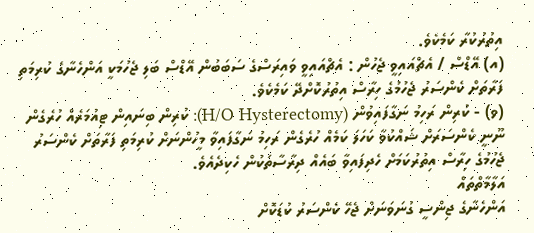އިތުރުކުރާ ކަމެކެވެ.
(އ) އޭޑްސް / އެޗްއައިވީ ޖެހުން : އެޗްއައިވީ ވައިރަސްގެ ސަބަބުން އޭޑްސް ބަލި ޖެހުމަކީ އަންހެނާގެ ކުރިމަތި ފަރާތަށް ކެންސަރު ޖެހުމުގެ ހިރާސް އިތުރުކޮށްދޭ ކަމެކެވެ.
(ވ) - ކުރިން ރަހިމު ނަގާފައިވުން (H/O Hysterectomy): ކުރިން ބިނައިން ޓިއުމަރެއް ހުރެގެން ނޫނީ ކެންސަރަށް ޝައްކުވާ ކަހަލަ ކަމެއް ހުރެގެން ރަހިމު ނަގާފައިވާ މީހުންނަށް ކުރިމަތި ފަރާތަށް ކެންސަރު ޖެހުމުގެ ހިރާސް އިތުރުކަމަށް ހެދިފައިވާ ބައެއް ދިރާސާތަކުން ހެކިދެއެވެ.
އަލާމާތްތައް
އަންހެނާގެ ޖިންސީ ގުނަވަނަށް ޖެހޭ ކެންސަރު ކުޑަކޮށް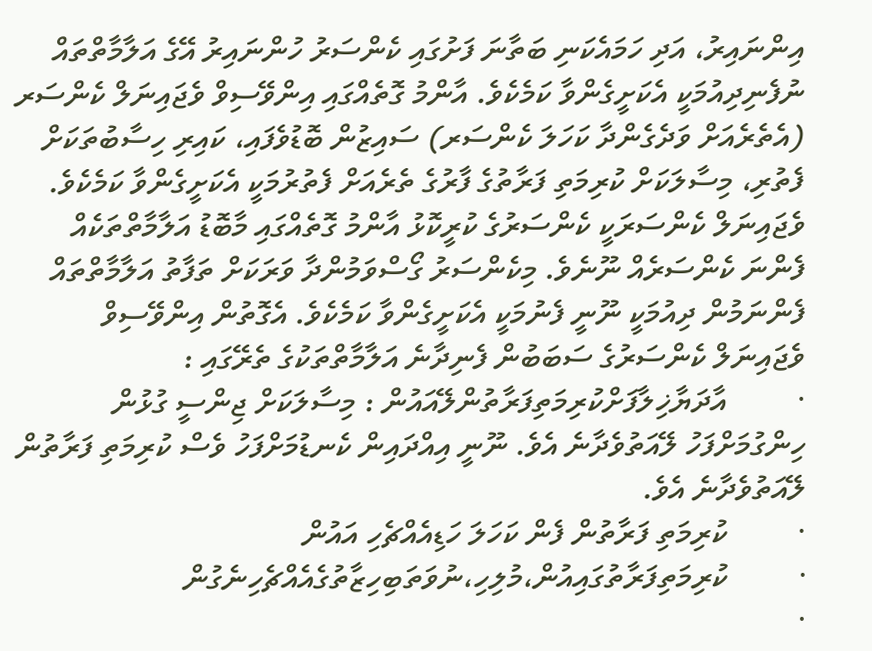އިންނައިރު، އަދި ހަމައެކަނި ބަތާނަ ފަށުގައި ކެންސަރު ހުންނައިރު އޭގެ އަލާމާތްތައް ނުފެނިދިއުމަކީ އެކަށީގެންވާ ކަމެކެވެ. އާންމު ގޮތެއްގައި އިންވޭސިވް ވެޖައިނަލް ކެންސަރ (އެތެރެއަށް ވަދެގެންދާ ކަހަލަ ކެންސަރ) ސައިޒުން ބޮޑުވެފައި، ކައިރި ހިސާބުތަކަށް ފެތުރި، މިސާލަކަށް ކުރިމަތި ފަރާތުގެ ފާރުގެ ތެރެއަށް ފެތުރުމަކީ އެކަށީގެންވާ ކަމެކެވެ.
ވެޖައިނަލް ކެންސަރަކީ ކެންސަރުގެ ކުރީކޮޅު އާންމު ގޮތެއްގައި މާބޮޑު އަލާމާތްތަކެއް ފެންނަ ކެންސަރެއް ނޫނެވެ. މިކެންސަރު ގޯސްވަމުންދާ ވަރަކަށް ތަފާތު އަލާމާތްތައް ފެންނަމުން ދިއުމަކީ ނޫނީ ފެނުމަކީ އެކަށީގެންވާ ކަމެކެވެ. އެގޮތުން އިންވޭސިވް ވެޖައިނަލް ކެންސަރުގެ ސަބަބުން ފެނިދާނެ އަލާމާތްތަކުގެ ތެރޭގައި :
·         އާދަޔާޚިލާފަށްކުރިމަތިފަރާތުންލޭއައުން : މިސާލަކަށް ޖިންސީ ގުޅުން ހިންގުމަށްފަހު ލޭއަތުވެދާނެ އެވެ. ނޫނީ އިއްދައިން ކެނޑުމަށްފަހު ވެސް ކުރިމަތި ފަރާތުން ލޭއަތުވެދާނެ އެވެ.
·         ކުރިމަތި ފަރާތުން ފެން ކަހަލަ ހަޑިއެއްޗެހި އައުން
·         ކުރިމަތިފަރާތުގައިއުން،މުލިހި،ނުވަތަބިހިޒާތުގެއެއްޗެހިނެގުން
·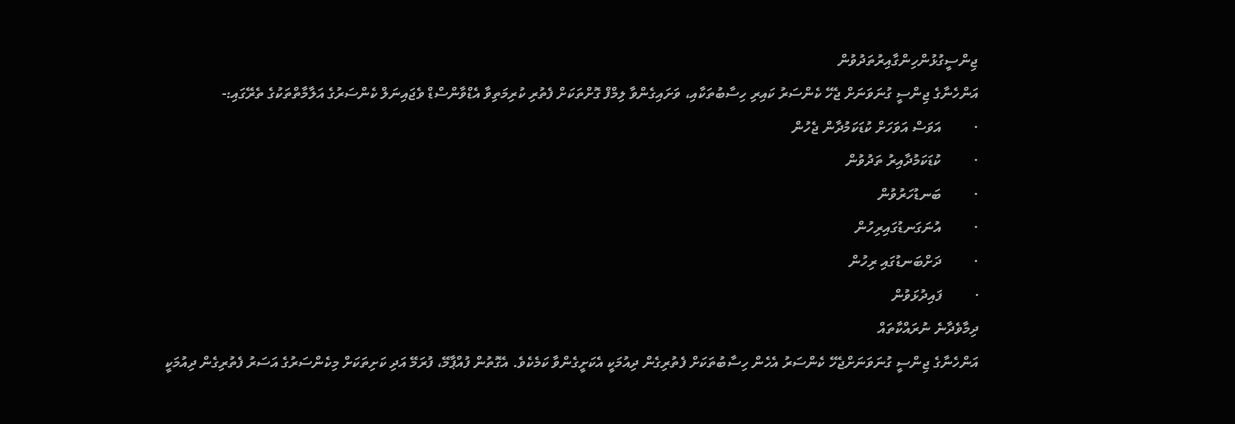ޖިންސީގުޅުންހިންގާއިރުތަދުވުން
އަންހެނާގެ ޖިންސީ ގުނަވަނަށް ޖެހޭ ކެންސަރު ކައިރި ހިސާބުތަކާއި، ވަށައިގެންވާ ލިމްފް ގޮށްތަކަށް ފެތުރި ކުރިމަތިވާ އެޑްވާންސްޑް ވެޖައިނަލް ކެންސަރުގެ އަލާމާތްތަކުގެ ތެރޭގައި:-
·         އަވަސް އަވަހަށް ކުޑަކަމުދާން ޖެހުން
·         ކުޑަކަމުދާއިރު ތަދުވުން
·         ބަނޑުހަރުވުން
·         އުނަގަނޑުގައިރިހުން
·         ދަށްބަނޑުގައި ރިހުން
·         ފައިދުޅަވުން
ދިމާވެދާނެ ނުރައްކާތައް
އަންހެނާގެ ޖިންސީ ގުނަވަނަށްޖެހޭ ކެންސަރު އެހެން ހިސާބުތަކަށް ފެތުރިގެން ދިއުމަކީ އެކަށީގެންވާ ކަމެކެވެ. އެގޮތުން ފުއްޕާމޭ، ފުރަމޭ އަދި ކަށިތަކަށް މިކެންސަރުގެ އަސަރު ފެތުރިގެން ދިއުމަކީ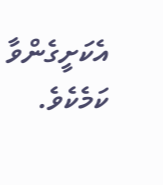އެކަށީގެންވާ ކަމެކެވެ.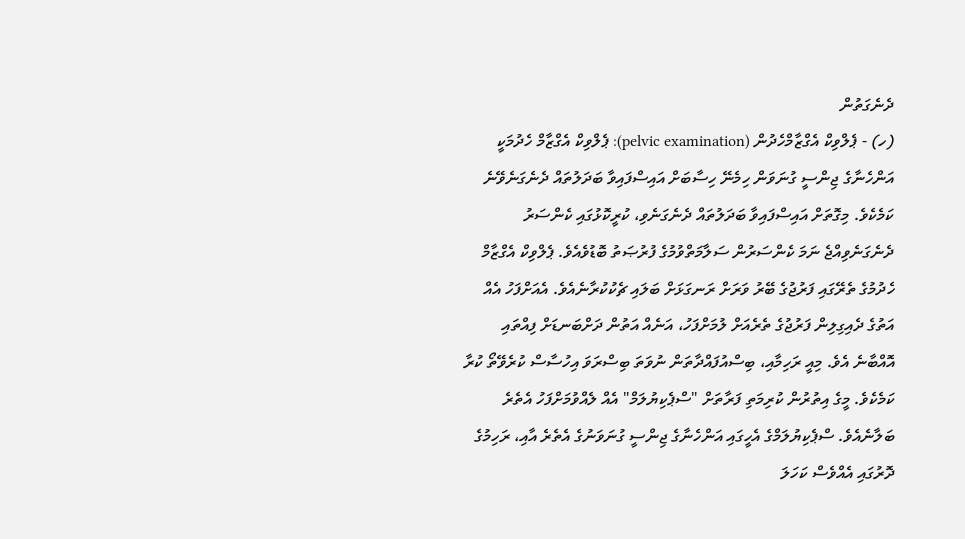ދެނެގަތުން
(ހ) - ޕެލްވިކް އެގްޒާމްހެދުން (pelvic examination): ޕެލްވިކް އެގްޒާމް ހެދުމަކީ އަންހެނާގެ ޖިންސީ ގުނަވަން ހިމެނޭ ހިސާބަށް އައިސްފައިވާ ބަދަލުތައް ދެނެގަނެވޭނެ ކަމެކެވެ. މިގޮތަށް އައިސްފައިވާ ބަދަލުތައް ދެނެގަނެވި، ކުރީކޮޅުގައި ކެންސަރު ދެނެގަނެވިއްޖެ ނަމަ ކެންސަރުން ސަލާމަތްވުމުގެ ފުރުޞަތު ބޮޑުވެއެވެ. ޕެލްވިކް އެގްޒާމް ހެދުމުގެ ތެރޭގައި ފަރުޖުގެ ބޭރު ވަރަށް ރަނގަޅަށް ބަލައި ޗެކުކުރާނެއެވެ. އެއަށްފަހު އެއް އަތުގެ ދެއިގިލިން ފަރުޖުގެ ތެރެއަށް ލުމަށްފަހު، އަނެއް އަތުން ދަށްބަނޑަށް ފިއްތައި އޮއްބާނެ އެވެ. މިއީ ރަހިމާއި، ބިސްއުފައްދާތަން ނުވަތަ ބިސްރަވަ އިހުސާސް ކުރެވޭތޯ ކުރާ ކަމެކެވެ. މީގެ އިތުރުން ކުރިމަތި ފަރާތަށް "ސްޕެކިޔުލަމް" އެއް ލެއްވުމަށްފަހު އެތެރެ ބަލާނެއެވެ. ސްޕެކިޔުލަމްގެ އެހީގައި އަންހެނާގެ ޖިންސީ ގުނަވަނުގެ އެތެރެ އާއި، ރަހިމުގެ ދޮރުގައި އެއްވެސް ކަހަލަ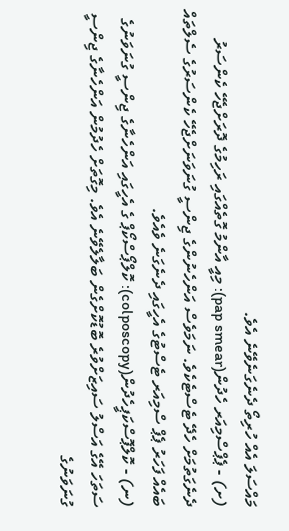މައްސަލަ އެއް ހުރިތޯ ދެނެގަނެވޭނެ އެވެ.
(ށ) - ޕެޕްސްމިއަރ ހެދުން(pap smear): މިއީ އާންމު ގޮތެއްގައި ރަހިމުގެ ދޮރަށްޖެހޭ ކެންސަރު ދެނެގަތުމަށް ހެދޭ ޓެސްޓެކެވެ. ނަމަވެސް އަންހެނުންގެ ޖިންސީ ގުނަވަނަށްޖެހޭ ކެންސަރުގެ ސެލްތައް ބައެއް ފަހަރު ޕެޕް ސްމިއަރ ޓެސްޓުގެ އެހީގައި ދެނެގަނެ ވެއެވެ.
(ނ) - ކޮލްޕޮސްކަޕީހެދުން(colposcopy): ކޮލްޕޯސްކޯޕް ގެ އެހީގައި އަންހެނާގެ ޖިންސީ ގުނަވަނުގެ ސަތަހަ އޭގެ އަސްލު ސައިޒަށްވުރެ ބޮޑުކޮށްގެން ބަލާލެވޭނެ އެވެ. މިގޮތަށް ހެދުމުން އަންހެނާގެ ޖިންސީ ގުނަވަނުގެ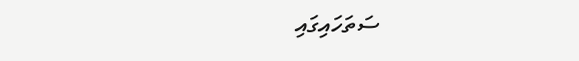ސަތަހައިގައި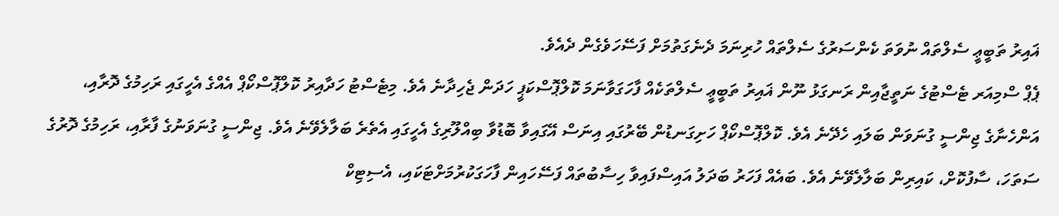ޣައިރު ތަބީޢީ ސެލްތައް ނުވަތަ ކެންސަރުގެ ސެލްތައް ހުރިނަމަ ދެނެގަތުމަށް ފަސޭހަވެގެން ދެއެވެ.
ޕެޕް ސްމިއަރ ޓެސްޓުގެ ނަތީޖާއިން ރަނގަޅު ނޫން ޣައިރު ތަބީޢީ ސެލްތަކެއް ފާހަގަވާނަމަ ކޮލްޕޮސްކަޕީ ހަދަން ޖެހިދާނެ އެވެ. މިޓެސްޓު ހަދާއިރު ކޮލްޕޮސްކޯޕް އެއްގެ އެހީގައި ރަހިމުގެ ދޮރާއި، އަންހެނާގެ ޖިންސީ ގުނަވަން ބަލައި ހެދޭނެ އެވެ. ކޮލްޕޮސްކޯޕް ހަށިގަނޑުން ބޭރުގައި އިނަސް އޭގައިވާ ބޮޑުވާ ބިއްލޫރިގެ އެހީގައި އެތެރެ ބަލާލެވޭނެ އެވެ. ޖިންސީ ގުނަވަނުގެ ފާރާއި، ރަހިމުގެ ދޮރުގެ ސަތަހަ، ސާފުކޮށް، ކައިރިން ބަލާލެވޭނެ އެވެ. ބައެއް ފަހަރު ބަދަލު އައިސްފައިވާ ހިސާބުތައް ފަސޭހައިން ފާހަގަކުރުމަށްޓަކައި، އެސިޓިކް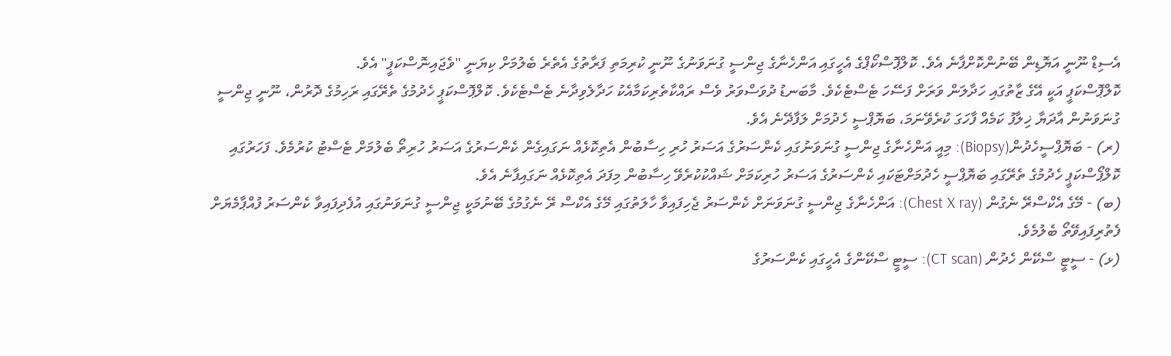އެސިޑް ނޫނީ އަޔޮޑިން ބޭނުންކޮށްފާނެ އެވެ. ކޮލްޕޮސްކޯޕްގެ އެހީގައި އަންހެނާގެ ޖިންސީ ގުނަވަނުގެ ނޫނީ ކުރިމަތި ފަރާތުގެ އެތެރެ ބެލުމަށް ކިޔަނީ "ވެޖައިނޮސްކަޕީ" އެވެ.
ކޮލްޕޮސްކަޕީ އަކީ އޭގެ ޒާތުގައި ހަދާލަން ވަރަށް ފަސޭހަ ޓެސްޓެކެވެ. މާބަނޑު ދުވަސްވަރު ވެސް ރައްކާތެރިކަމާއެކު ހަދާލެވިދާނެ ޓެސްޓެކެވެ. ކޮލްޕޮސްކަޕީ ހެދުމުގެ ތެރޭގައި ރަހިމުގެ ދޮރުން، ނޫނީ ޖިންސީ ގުނަވަނުން އާދަޔާ ޚިލާފު ކަމެއް ފާހަގަ ކުރެވޭނަމަ، ބަޔޮޕްސީ ހެދުމަށް ލަފާދޭނެ އެވެ.
(ރ) - ބަޔޮޕްސީހެދުން(Biopsy): މިއީ އަންހެނާގެ ޖިންސީ ގުނަވަނުގައި ކެންސަރުގެ އަސަރު ހުރި ހިސާބުން އެތިކޮޅެއް ނަގައިގެން ކެންސަރުގެ އަސަރު ހުރިތޯ ބެލުމަށް ޓެސްޓު ކުރުމެވެ. ފަހަރުގައި ކޮލްޕޯސްކަޕީ ހެދުމުގެ ތެރޭގައި ބަޔޮޕްސީ ހެދުމަށްޓަކައި ކެންސަރުގެ އަސަރު ހުރިކަމަށް ޝައްކުކުރެވޭ ހިސާބުން މިފަދަ އެތިކޮޅެއް ނަގައިފާނެ އެވެ.
(ބ) - މޭގެ އެކްސްރޭ ނެގުން (Chest X ray): އަންހެނާގެ ޖިންސީ ގުނަވަނަށް ކެންސަރު ޖެހިފައިވާ ހާލަތުގައި މޭގެ އެކްސް ރޭ ނެގުމުގެ ބޭނުމަކީ ޖިންސީ ގުނަވަނުގައި އުފެދިފައިވާ ކެންސަރު ފުއްޕާމެޔަށް ފެތުރިފައިވޭތޯ ބެލުމެވެ.
(ޅ) - ސީޓީ ސްކޭން ހެދުން (CT scan): ސީޓީ ސްކޭންގެ އެހީގައި ކެންސަރުގެ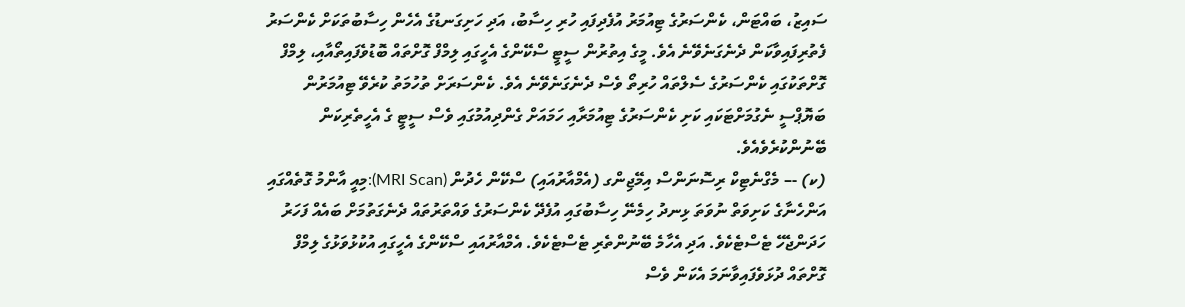ސައިޒު، ބައްޓަން، ކެންސަރުގެ ޓިއުމަރު އުފެދިފައި ހުރި ހިސާބު، އަދި ހަށިގަނޑުގެ އެހެން ހިސާބުތަކަށް ކެންސަރު ފެތުރިފައިވާކަން ދެނެގަނެވޭނެ އެވެ. މީގެ އިތުރުން ސީޓީ ސްކޭންގެ އެހީގައި ލިމްފް ގޮށްތައް ބޮޑުވެފައިތޯއާއި، ލިމްފް ގޮށްތަކުގައި ކެންސަރުގެ ސެލްތައް ހުރިތޯ ވެސް ދެނެގަނެވޭނެ އެވެ. ކެންސަރަށް ތުހުމަތު ކުރެވޭ ޓިއުމަރުން ބަޔޮޕްސީ ނެގުމަށްޓަކައި ކަށި ކެންސަރުގެ ޓިއުމަރާއި ހަމައަށް ގެންދިއުމުގައި ވެސް ސީޓީ ގެ އެހީތެރިކަން ބޭނުންކުރެވެއެވެ.
(ކ) -– މެގްނެޓިކް ރިސޮނަންސް އިމޭޖިންގ (އެމްއާރުއައި) ސްކޭން ހެދުން (MRI Scan):މިއީ އާންމު ގޮތެއްގައި އަންހެނާގެ ކަށިވަތް ނުވަތަ ޅިނދު ހިމެނޭ ހިސާބުގައި އުފެދޭ ކެންސަރުގެ ވައްތަރުތައް ދެނެގަތުމަށް ބައެއް ފަހަރު ހަދަންޖެހޭ ޓެސްޓެކެވެ. އަދި އެހާމެ ބޭނުންތެރި ޓެސްޓެކެވެ. އެމްއާރުއައި ސްކޭންގެ އެހީގައި އުކުޅުވަޅުގެ ލިމްފް ގޮށްތައް ދުޅަވެފައިވާނަމަ އެކަން ވެސް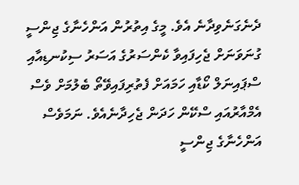ދެނެގަނެވިދާނެ އެވެ. މީގެ އިތުރުން އަންހެނާގެ ޖިންސީ ގުނަވަނަށް ޖެހިފައިވާ ކެންސަރުގެ އަސަރު ސިކުނޑިއާއި ސްޕައިނަލް ކޯޑާއި ހަމައަށް ފެތުރިފައިވޭތޯ ބެލުމަށް ވެސް އެމްއާރުއައި ސްކޭން ހަދަން ޖެހިދާނެއެވެ. ނަމަވެސް އަންހެނާގެ ޖިންސީ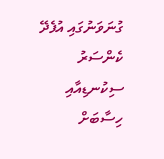ގުނަވަނުގައި އުފެދޭ ކެންސަރު ސިކުނޑިއާއި ހިސާބަށް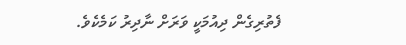ފެތުރިގެން ދިއުމަކީ ވަރަށް ނާދިރު ކަމެކެވެ.